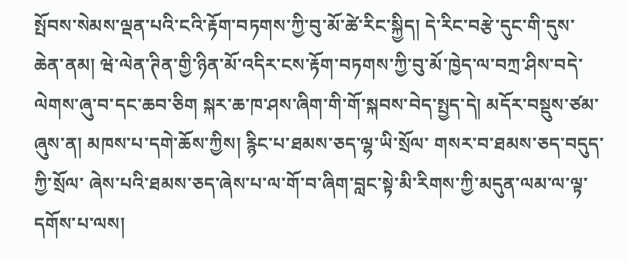སྤོབས་སེམས་ལྡན་པའི་ངའི་རྟོག་བཏགས་ཀྱི་བུ་མོ་ཚེ་རིང་སྐྱིད། དེ་རིང་བརྩེ་དུང་གི་དུས་ཆེན་ནམ། ཝེ་ལེན་ཊིན་གྱི་ཉིན་མོ་འདིར་ངས་རྟོག་བཏགས་ཀྱི་བུ་མོ་ཁྱེད་ལ་བཀྲ་ཤིས་བདེ་ལེགས་ཞུ་བ་དང་ཆབ་ཅིག སྐར་ཆ་ཁ་ཤས་ཞིག་གི་གོ་སྐབས་བེད་སྤྱད་དེ། མདོར་བསྡུས་ཙམ་ཞུས་ན། མཁས་པ་དགེ་ཆོས་ཀྱིས། རྙིང་པ་ཐམས་ཅད་ལྷ་ཡི་སྲོལ་ གསར་བ་ཐམས་ཅད་བདུད་ཀྱི་སྲོལ་ ཞེས་པའི་ཐམས་ཅད་ཞེས་པ་ལ་གོ་བ་ཞིག་བླང་སྟེ་མི་རིགས་ཀྱི་མདུན་ལམ་ལ་ལྟ་དགོས་པ་ལས།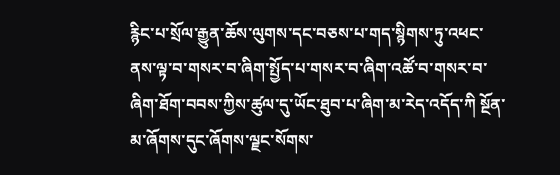རྙིང་པ་སྲོལ་རྒྱུན་ཆོས་ལུགས་དང་བཅས་པ་གད་སྙིགས་ཏུ་འཕང་ནས་ལྟ་བ་གསར་བ་ཞིག་སྤྱོད་པ་གསར་བ་ཞིག་འཚོ་བ་གསར་བ་ཞིག་ཐོག་བབས་ཀྱིས་ཚུལ་དུ་ཡོང་ཐུབ་པ་ཞིག་མ་རེད་འདོད་ཀི སྔོན་མ་ཞོགས་དུང་ཞོགས་ལྗང་སོགས་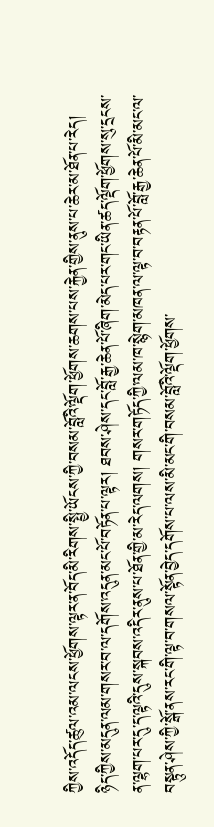ཀྱིས་འདོད་ཚུལ་འམ་ལངས་ཕྱོགས་ལྟར་ན་བོད་མི་རིགས་སྤྱི་ཡོངས་ཀྱི་བསམ་བློའི་ལྡོག་ཕྱོགས་ཆགས་པས་རྐྱེན་གྱིས་ནུས་པ་ཆེར་མ་ཐོན་པ་རེད། ཉིད་ཀྱིས་མདུན་ལམ་གསར་བ་ལ་དགོས་འདུན་མང་པོ་བཏོན་པ་ལྟར། ཐབས་ཤེས་དང་བློ་རྒྱ་ཆེན་པོ་ཞིག་མེད་པར་གང་ཡིན་ཚད་ལྡོག་ཕྱོགས་སུ་དྲངས་ན་ལྷག་པར་དུ་ད་ལྟའི་དུས་སྐབས་འདིར་ནུས་པ་ཐོན་གྱི་མ་རེད་ལགས། གསར་གཏོད་ཀྱི་ལམ་ཁ་སྙེག་མཁན་ལ་ལྟ་བ་བརྟན་པོ་བློ་རྒྱ་ཆེན་པོ་མི་མང་ལ་བསྟུན་ཤེས་ཀྱི་སྒོ་ནས་རང་གི་ལྟ་བ་གསལ་སྟོན་བྱེད་དགོས་པ་ལས་མི་མང་གི་བསམ་བློའི་ལྡོག་ཕྱོགས་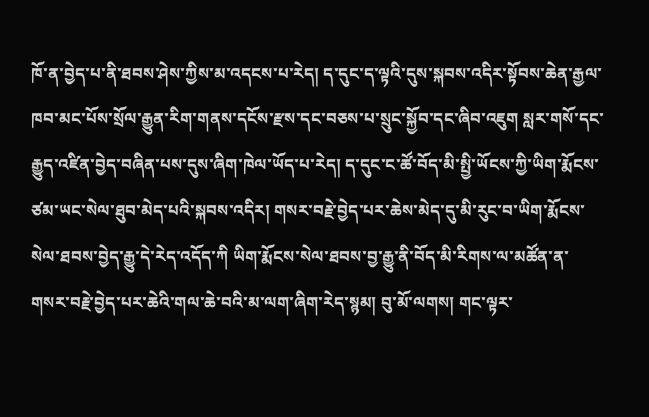ཁོ་ན་བྱེད་པ་ནི་ཐབས་ཤེས་ཀྱིས་མ་འདངས་པ་རེད། ད་དུང་ད་ལྟའི་དུས་སྐབས་འདིར་སྟོབས་ཆེན་རྒྱལ་ཁབ་མང་པོས་སྲོལ་རྒྱུན་རིག་གནས་དངོས་རྫས་དང་བཅས་པ་སྲུང་སྐྱོབ་དང་ཞིབ་འཇུག སླར་གསོ་དང་རྒྱུད་འཛིན་བྱེད་བཞིན་པས་དུས་ཞིག་ཁེལ་ཡོད་པ་རེད། ད་དུང་ང་ཚོ་བོད་མི་སྤྱི་ཡོངས་ཀྱི་ཡིག་རྨོངས་ཙམ་ཡང་སེལ་ཐུབ་མེད་པའི་སྐབས་འདིར། གསར་བརྗེ་བྱེད་པར་ཆེས་མེད་དུ་མི་རུང་བ་ཡིག་རྨོངས་སེལ་ཐབས་བྱེད་རྒྱུ་དེ་རེད་འདོད་ཀི ཡིག་རྨོངས་སེལ་ཐབས་བྱ་རྒྱུ་ནི་བོད་མི་རིགས་ལ་མཚོན་ན་གསར་བརྗེ་བྱེད་པར་ཆེའི་གལ་ཆེ་བའི་མ་ལག་ཞིག་རེད་སྙམ། བུ་མོ་ལགས། གང་ལྟར་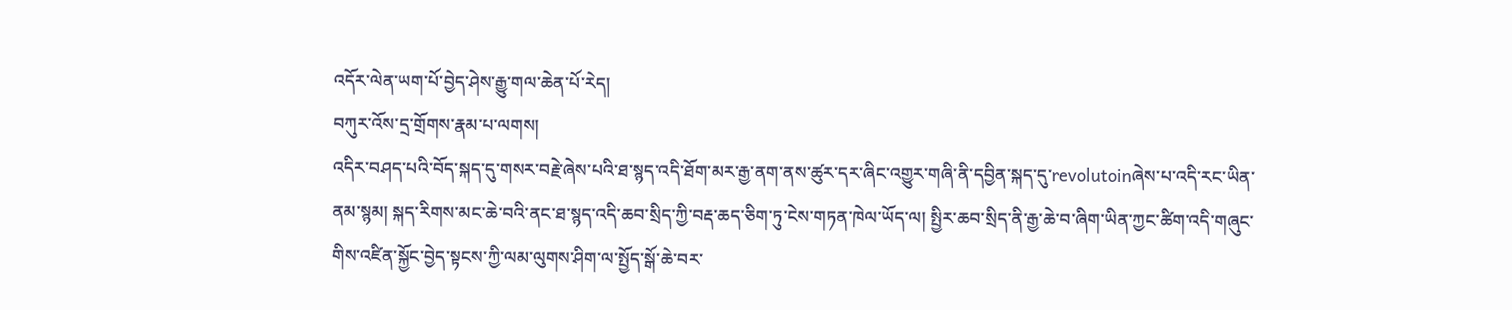འདོར་ལེན་ཡག་པོ་བྱེད་ཤེས་རྒྱུ་གལ་ཆེན་པོ་རེད།
བཀུར་འོས་དྲ་གྲོགས་རྣམ་པ་ལགས།
འདིར་བཤད་པའི་བོད་སྐད་དུ་གསར་བརྗེ་ཞེས་པའི་ཐ་སྙད་འདི་ཐོག་མར་རྒྱ་ནག་ནས་ཚུར་དར་ཞིང་འགྱུར་གཞི་ནི་དབྱིན་སྐད་དུ་revolutoinཞེས་པ་འདི་རང་ཡིན་ནམ་སྙམ། སྐད་རིགས་མང་ཆེ་བའི་ནང་ཐ་སྙད་འདི་ཆབ་སྲིད་ཀྱི་བརྡ་ཆད་ཅིག་ཏུ་ངེས་གཏན་ཁེལ་ཡོད་ལ། སྤྱིར་ཆབ་སྲིད་ནི་རྒྱ་ཆེ་བ་ཞིག་ཡིན་ཀྱང་ཚིག་འདི་གཞུང་གིས་འཛིན་སྐྱོང་བྱེད་སྟངས་ཀྱི་ལམ་ལུགས་ཤིག་ལ་སྤྱོད་སྒོ་ཆེ་བར་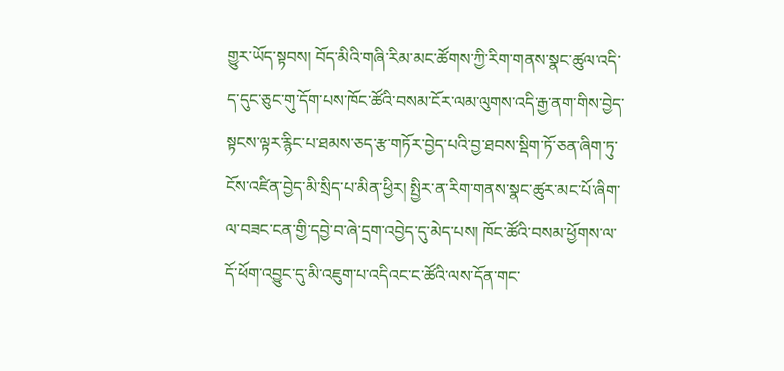གྱུར་ཡོད་སྟབས། བོད་མིའི་གཞི་རིམ་མང་ཚོགས་ཀྱི་རིག་གནས་སྣང་ཚུལ་འདི་ད་དུང་ཅུང་གུ་དོག་པས་ཁོང་ཚོའི་བསམ་ངོར་ལམ་ལུགས་འདི་རྒྱ་ནག་གིས་བྱེད་སྟངས་ལྟར་རྙིང་པ་ཐམས་ཅད་རྩ་གཏོར་བྱེད་པའི་བྱ་ཐབས་སྡིག་ཏོ་ཅན་ཞིག་ཏུ་ངོས་འཛིན་བྱེད་མི་སྲིད་པ་མིན་ཕྱིར། སྤྱིར་ན་རིག་གནས་སྣང་ཚུར་མང་པོ་ཞིག་ལ་བཟང་ངན་གྱི་དབྱེ་བ་ཞེ་དྲག་འབྱེད་དུ་མེད་པས། ཁོང་ཚོའི་བསམ་ཕྱོགས་ལ་དོ་ཕོག་འབྱུང་དུ་མི་འཇུག་པ་འདིའང་ང་ཚོའི་ལས་དོན་གང་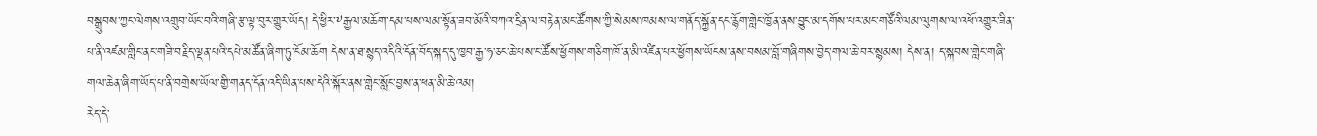བསྒྲུབས་ཀྱང་ལེགས་འགྲུབ་ཡོང་བའི་གཞི་རྩ་ལྟ་བུར་གྱུར་ཡོད། དེ་ཕྱིར་༸རྒྱལ་མཆོག་དམ་པས་ལམ་སྟོན་ཟབ་མོའི་བཀའ་དྲིན་ལ་བརྟེན་མང་ཚོགས་ཀྱི་སེམས་ཁམས་ལ་གནོད་སྐྱོན་དང་རྙོག་གླེང་ཁྱོན་ནས་བྱུང་མ་དགོས་པར་མང་གཙོའི་ལམ་ལུགས་ལ་འཕོ་འགྱུར་ཟིན་པ་ནི་འཛམ་གླིང་ནང་གཟི་བརྗིད་ལྡན་པའི་དཔེ་མཚོན་ཞིག་ཏུ་ངོམ་ཆོག དེས་ན་ཐ་སྙད་འདིའི་དོན་བོད་སྐད་དུ་ཁྱབ་རྒྱ་ཧ་ཅང་ཆེ་པས་ང་ཚོས་ཕྱོགས་གཅིག་ཁོ་ན་མི་འཛིན་པར་ཕྱོགས་ཡོངས་ནས་བསམ་བློ་གཞིགས་བྱེད་གལ་ཆེ་བར་སྙམས། དེས་ན། ད་སྐབས་གླེང་གཞི་གལ་ཆེན་ཞིག་ཡོད་པ་ནི་བགྲེས་ཡོལ་གྱི་གནད་དོན་འདི་ཡིན་པས་དེའི་སྐོར་ནས་གླེང་སློང་བྱས་ན་ཕན་མི་ཆེ་འམ།
རེད་དེ་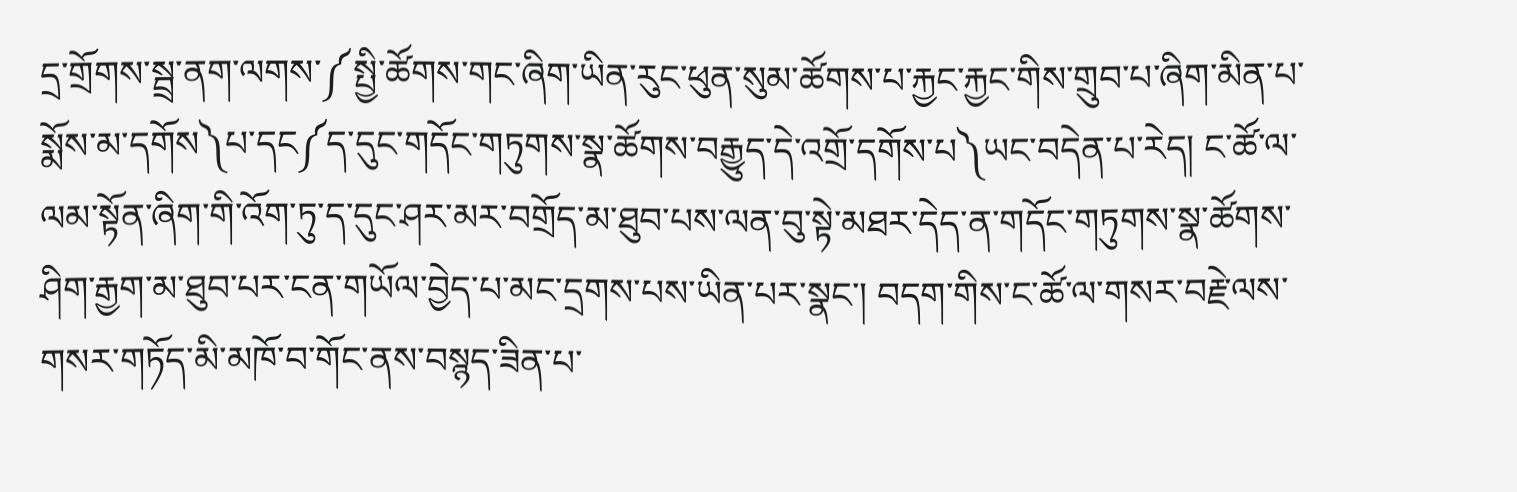དྲ་གྲོགས་སྦྲ་ནག་ལགས་༼སྤྱི་ཚོགས་གང་ཞིག་ཡིན་རུང་ཕུན་སུམ་ཚོགས་པ་རྐྱང་རྐྱང་གིས་གྲུབ་པ་ཞིག་མིན་པ་སྨོས་མ་དགོས༽པ་དང༼ད་དུང་གདོང་གཏུགས་སྣ་ཚོགས་བརྒྱུད་དེ་འགྲོ་དགོས་པ༽ཡང་བདེན་པ་རེད། ང་ཚོ་ལ་ལམ་སྟོན་ཞིག་གི་འོག་ཏུ་ད་དུང་ཤར་མར་བགྲོད་མ་ཐུབ་པས་ལན་བུ་སྟེ་མཐར་དེད་ན་གདོང་གཏུགས་སྣ་ཚོགས་ཤིག་རྒྱག་མ་ཐུབ་པར་ངན་གཡོལ་བྱེད་པ་མང་དྲགས་པས་ཡིན་པར་སྣང་། བདག་གིས་ང་ཚོ་ལ་གསར་བརྗེ་ལས་གསར་གཏོད་མི་མཁོ་བ་གོང་ནས་བསྙད་ཟིན་པ་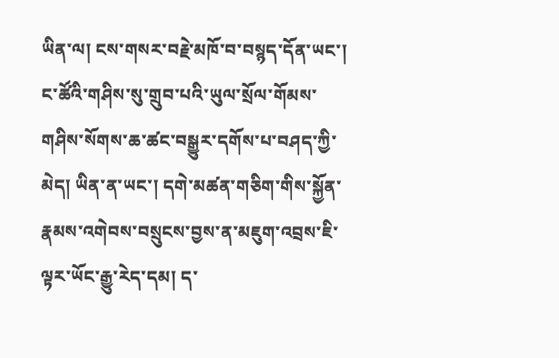ཡིན་ལ། ངས་གསར་བརྗེ་མཁོ་བ་བསྙད་དོན་ཡང་། ང་ཚོའི་གཤིས་སུ་གྲུབ་པའི་ཡུལ་སྲོལ་གོམས་གཤིས་སོགས་ཆ་ཚང་བསྒྱུར་དགོས་པ་བཤད་ཀྱི་མེད། ཡིན་ན་ཡང་། དགེ་མཚན་གཅིག་གིས་སྐྱོན་རྣམས་འགེབས་བསྲུངས་བྱས་ན་མཇུག་འབྲས་ཇི་ལྟར་ཡོང་རྒྱུ་རེད་དམ། ད་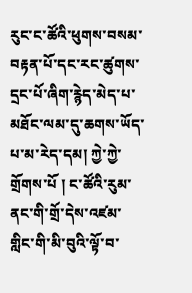རུང་ང་ཚོའི་ཕུགས་བསམ་བརྟན་པོ་དང་རང་ཚུགས་དྲང་པོ་ཞིག་རྙེད་མེད་པ་མཐོང་ལམ་དུ་ཆགས་ཡོད་པ་མ་རེད་དམ། ཀྱེ་ཀྱེ་གྲོགས་པོ ། ང་ཚོའི་རུམ་ནང་གི་གྲོ་དེས་འཛམ་གླིང་གི་མི་བུའི་ལྟོ་བ་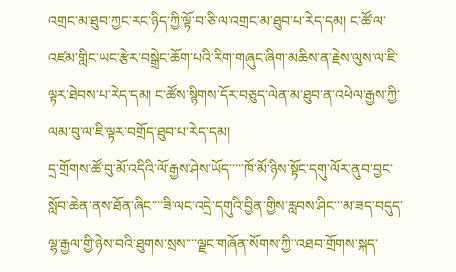འགྲང་མ་ཐུབ་ཀྱང་རང་ཉིད་ཀྱི་ལྟོ་བ་ཅི་ལ་འགྲང་མ་ཐུབ་པ་རེད་དམ། ང་ཚོ་ལ་འཛམ་གླིང་ཡང་རྩེར་བསྒྲེང་ཆོག་པའི་རིག་གཞུང་ཞིག་མཆིས་ན་རྗེས་ལུས་ལ་ཇི་ལྟར་ཐེབས་པ་རེད་དམ། ང་ཚོས་སྙིགས་དོར་བཅུད་ལེན་མ་ཐུབ་ན་འཕེལ་རྒྱས་ཀྱི་ལམ་བུ་ལ་ཇི་ལྟར་བགྲོད་ཐུབ་པ་རེད་དམ།
དྲ་གྲོགས་ཚོ་བུ་མོ་འདིའི་ལོ་རྒྱས་ཤེས་ཡོད་་་་་ཁོ་མོ་ཉིས་སྟོང་དགུ་ལོར་ནུབ་བྱང་སློབ་ཆེན་ནས་ཐོན་ཞིང་་་་ཟི་ལང་འདྲེ་དགུའི་བྱིན་གྱིས་རླབས་ཤིང་་་མ་ཟད་བདུད་ལྷ་རྒྱལ་གྱི་ཉེས་བའི་ཐུགས་སྲས་་་་ལྗང་གཞོན་སོགས་ཀྱི་་འཐབ་གྲོགས་སྐད་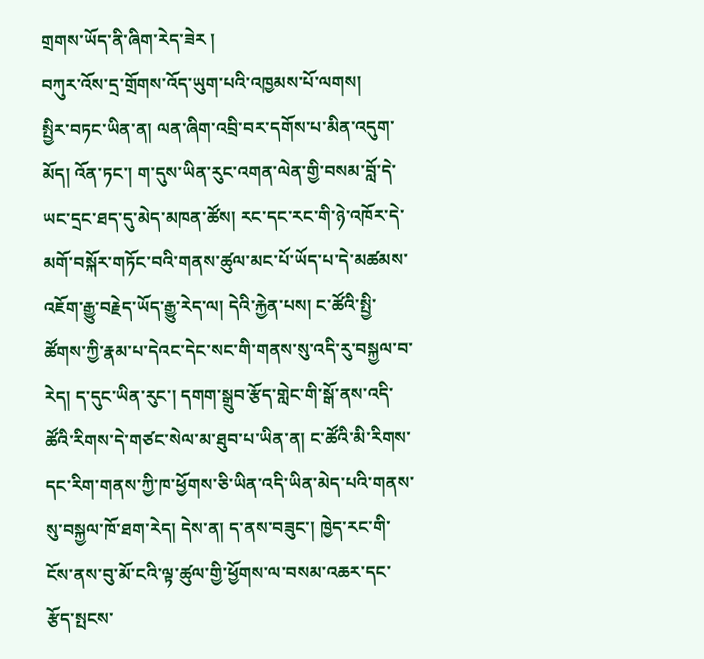གྲགས་ཡོད་ནི་ཞིག་རེད་ཟེར །
བཀུར་འོས་དྲ་གྲོགས་འོད་ཡུག་པའི་འཁྱམས་པོ་ལགས།
སྤྱིར་བཏང་ཡིན་ན། ལན་ཞིག་འབྲི་བར་དགོས་པ་མིན་འདུག་མོད། འོན་ཏང་། ག་དུས་ཡིན་རུང་འགན་ལེན་གྱི་བསམ་བློ་དེ་ཡང་དྲང་ཐད་དུ་མེད་མཁན་ཚོས། རང་དང་རང་གི་ཉེ་འཁོར་དེ་མགོ་བསྐོར་གཏོང་བའི་གནས་ཚུལ་མང་པོ་ཡོད་པ་དེ་མཚམས་འཇོག་རྒྱུ་བརྗེད་ཡོད་རྒྱུ་རེད་ལ། དེའི་རྐྱེན་པས། ང་ཚོའི་སྤྱི་ཚོགས་ཀྱི་རྣམ་པ་དེའང་དེང་སང་གི་གནས་སུ་འདི་རུ་བསྐྱལ་བ་རེད། ད་དུང་ཡིན་རུང་། དགག་སྒྲུབ་རྩོད་གླེང་གི་སྒོ་ནས་འདི་ཚོའི་རིགས་དེ་གཙང་སེལ་མ་ཐུབ་པ་ཡིན་ན། ང་ཚོའི་མི་རིགས་དང་རིག་གནས་ཀྱི་ཁ་ཕྱོགས་ཅི་ཡིན་འདི་ཡིན་མེད་པའི་གནས་སུ་བསྐྱལ་ཁོ་ཐག་རེད། དེས་ན། ད་ནས་བཟུང་། ཁྱེད་རང་གི་ངོས་ནས་བུ་མོ་ངའི་ལྟ་ཚུལ་གྱི་ཕྱོགས་ལ་བསམ་འཆར་དང་རྩོད་སྤངས་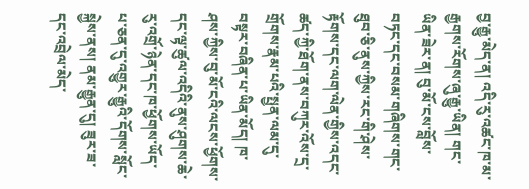བྱ་རྒྱུ་མེད་ན། འདི་རུ་འཚང་ཁ་མ་རྒྱགས་རོགས་ཞུ་རྒྱུ་ཡིན། གང་ཡིན་ཟེར་ན། བུ་མོ་ངས་བློས་བཏང་དང་བསམ་གཞིགས་གང་ཐུབ་ཅི་ནུས་ཀྱིས་རང་གི་ཤེས་རྟོགས་དང་ལག་ལེན་གྱིས་འདང་ཚད་ཀྱི་ཐོག་ནས་བཀུར་འོས་དྲ་གྲོགས་རྣམ་པའི་སྤྱན་ལམ་དུ་བསྟར་བཞིན་པ་ཡིན་མོད། ཁ་ཤས་ཀྱིས་བུ་མོ་ངའི་ལངས་ཕྱོགས་དང་ལྟ་ཚུལ་འདིའི་ནུས་ཤུགས་ཆེ་རུ་འགྲོ་ཉེན་དང་ཁ་ཕྱོགས་ཡོད་པ་ཅན་དུ་འགྱུར་རྒྱུའི་དོགས་སློང་སྐྱེས་ནས། ནམ་རྒྱུན་དུ། ཟུར་ཟ་དང་འབྲེལ་མེད་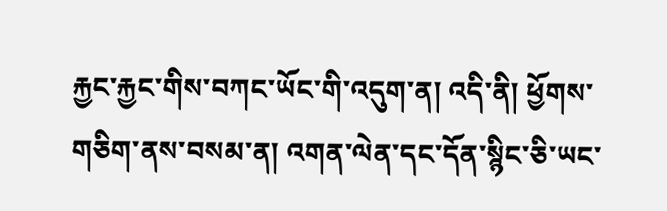རྐྱང་རྐྱང་གིས་བཀང་ཡོང་གི་འདུག་ན། འདི་ནི། ཕྱོགས་གཅིག་ནས་བསམ་ན། འགན་ལེན་དང་དོན་སྙིང་ཅི་ཡང་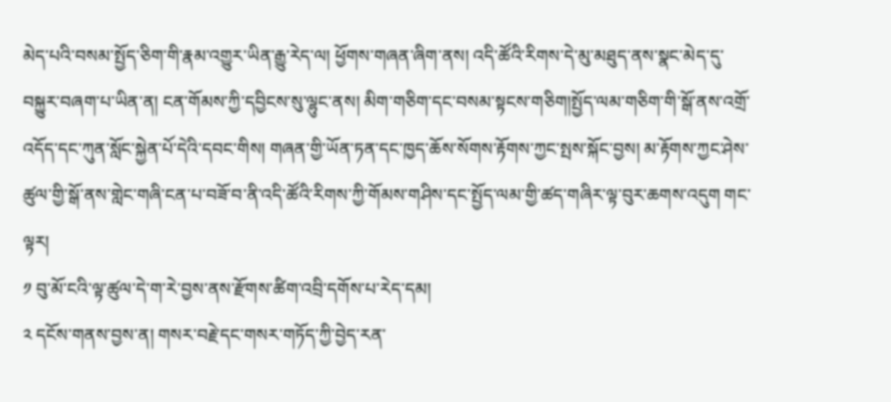མེད་པའི་བསམ་སྤྱོད་ཅིག་གི་རྣམ་འགྱུར་ཡིན་རྒྱུ་རེད་ལ། ཕྱོགས་གཞན་ཞིག་ནས། འདི་ཚོའི་རིགས་དེ་མུ་མཐུད་ནས་སྣང་མེད་དུ་བསྐྱུར་བཞག་པ་ཡིན་ན། ངན་གོམས་ཀྱི་དབྱིངས་སུ་ལྷུང་ནས། མིག་གཅིག་དང་བསམ་སྟངས་གཅིག།སྤྱོད་ལམ་གཅིག་གི་སྒོ་ནས་འགྲོ་འདོད་དང་ཀུན་སློང་སྐྱེན་པོ་དེའི་དབང་གིས། གཞན་གྱི་ཡོན་ཏན་དང་ཁྱད་ཆོས་སོགས་རྟོགས་ཀྱང་སྤས་སྐོང་བྱས། མ་རྟོགས་ཀྱང་ཤེས་ཚུལ་གྱི་སྒོ་ནས་གླེང་གཞི་ངན་པ་བཟོ་བ་ནི་འདི་ཚོའི་རིགས་ཀྱི་གོམས་གཤིས་དང་སྤྱོད་ལམ་གྱི་ཚད་གཞིར་ལྟ་བུར་ཆགས་འདུག གང་ལྟར།
༡ བུ་མོ་ངའི་ལྟ་ཚུལ་དེ་ག་རེ་བྱས་ནས་རྫོགས་ཚིག་འབྲི་དགོས་པ་རེད་དམ།
༢ དངོས་གནས་བྱས་ན། གསར་བརྗེ་དང་གསར་གཏོད་ཀྱི་བྱེད་རན་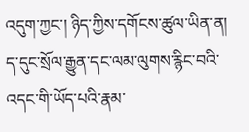འདུག་ཀྱང་། ཉིད་ཀྱིས་དགོངས་ཚུལ་ཡིན་ན། ད་དུང་སྲོལ་རྒྱུན་དང་ལམ་ལུགས་རྙིང་བའི་འདང་གི་ཡོད་པའི་རྣམ་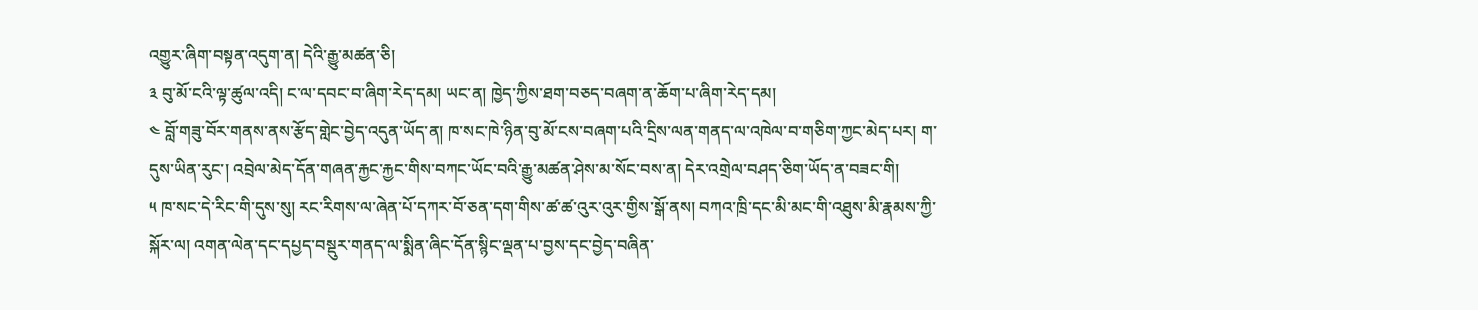འགྱུར་ཞིག་བསྟན་འདུག་ན། དེའི་རྒྱུ་མཚན་ཅི།
༣ བུ་མོ་ངའི་ལྟ་ཚུལ་འདི། ང་ལ་དབང་བ་ཞིག་རེད་དམ། ཡང་ན། ཁྱེད་ཀྱིས་ཐག་བཅད་བཞག་ན་ཆོག་པ་ཞིག་རེད་དམ།
༤ བློ་གཟུ་བོར་གནས་ནས་རྩོད་གླེང་བྱེད་འདུན་ཡོད་ན། ཁ་སང་ཁེ་ཉིན་བུ་མོ་ངས་བཞག་པའི་དྲིས་ལན་གནད་ལ་འཁེལ་བ་གཅིག་ཀྱང་མེད་པར། ག་དུས་ཡིན་རུང་། འབྲེལ་མེད་དོན་གཞན་རྐྱང་རྐྱང་གིས་བཀང་ཡོང་བའི་རྒྱུ་མཚན་ཤེས་མ་སོང་བས་ན། དེར་འགྲེལ་བཤད་ཅིག་ཡོད་ན་བཟང་གི།
༥ ཁ་སང་དེ་རིང་གི་དུས་སུ། རང་རིགས་ལ་ཞེན་པོ་དཀར་བོ་ཅན་དག་གིས་ཚ་ཚ་འུར་འུར་གྱིས་སྒོ་ནས། བཀའ་ཁྲི་དང་མི་མང་གི་འཐུས་མི་རྣམས་ཀྱི་སྐོར་ལ། འགན་ལེན་དང་དཔྱད་བསྡུར་གནད་ལ་སྨིན་ཞིང་དོན་སྙིང་ལྡན་པ་བྱས་དང་བྱེད་བཞིན་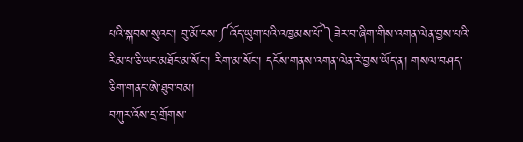པའི་སྐབས་སུའང་། བུ་མོ་ངས་༼འོད་ཡུག་པའི་འཁྱམས་པོ་༽ཟེར་བ་ཞིག་གིས་འགན་ལེན་བྱས་པའི་རིམ་པ་ཅི་ཡང་མཐོང་མ་སོང་། རིག་མ་སོང་། དངོས་གནས་འགན་ལེན་རེ་བྱས་ཡོད་ན། གསལ་བཤད་ཅིག་གནང་ཨེ་ཐུབ་བམ།
བཀུར་འོས་དྲ་གྲོགས་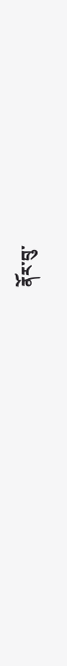ནོར་བུ་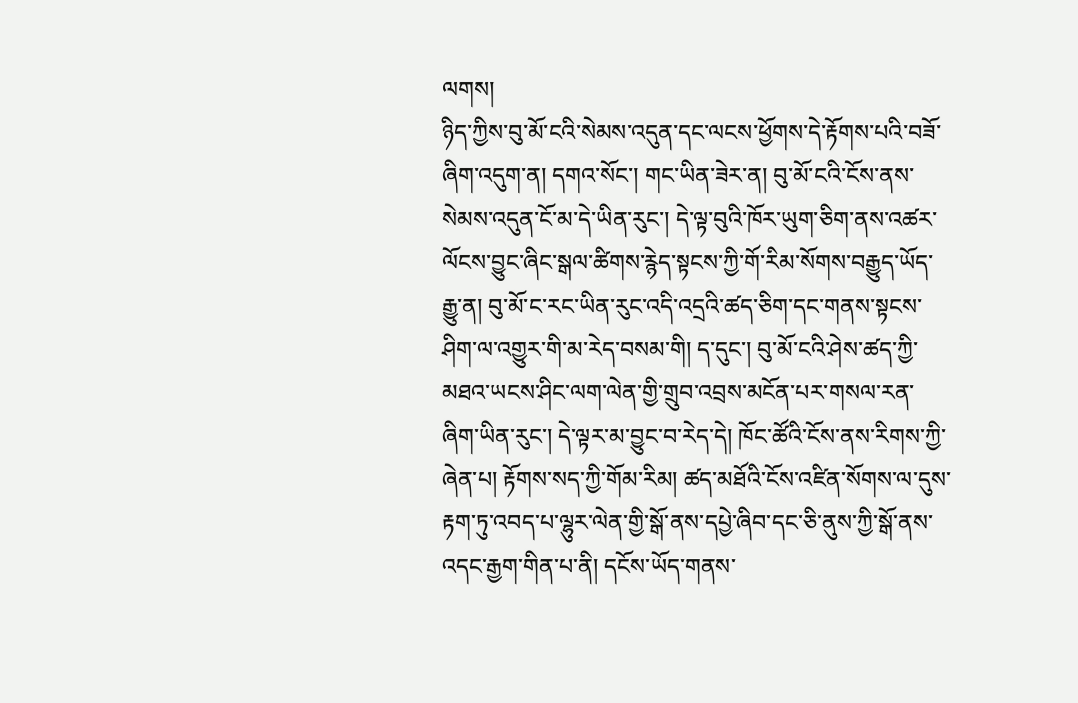ལགས།
ཉིད་ཀྱིས་བུ་མོ་ངའི་སེམས་འདུན་དང་ལངས་ཕྱོགས་དེ་རྟོགས་པའི་བཟོ་ཞིག་འདུག་ན། དགའ་སོང་། གང་ཡིན་ཟེར་ན། བུ་མོ་ངའི་ངོས་ནས་སེམས་འདུན་ངོ་མ་དེ་ཡིན་རུང་། དེ་ལྟ་བུའི་ཁོར་ཡུག་ཅིག་ནས་འཚར་ལོངས་བྱུང་ཞིང་སྒལ་ཚིགས་རྙེད་སྟངས་ཀྱི་གོ་རིམ་སོགས་བརྒྱུད་ཡོད་རྒྱུ་ན། བུ་མོ་ང་རང་ཡིན་རུང་འདི་འདྲའི་ཚད་ཅིག་དང་གནས་སྟངས་ཤིག་ལ་འགྱུར་གི་མ་རེད་བསམ་གི། ད་དུང་། བུ་མོ་ངའི་ཤེས་ཚད་ཀྱི་མཐའ་ཡངས་ཤིང་ལག་ལེན་གྱི་གྲུབ་འབྲས་མངོན་པར་གསལ་རན་ཞིག་ཡིན་རུང་། དེ་ལྟར་མ་བྱུང་བ་རེད་དེ། ཁོང་ཚོའི་ངོས་ནས་རིགས་ཀྱི་ཞེན་པ། རྟོགས་སད་ཀྱི་གོམ་རིམ། ཚད་མཐོའི་ངོས་འཛིན་སོགས་ལ་དུས་རྟག་ཏུ་འབད་པ་ལྷུར་ལེན་གྱི་སྒོ་ནས་དཔྱེ་ཞིབ་དང་ཅི་ནུས་ཀྱི་སྒོ་ནས་འདང་རྒྱག་གིན་པ་ནི། དངོས་ཡོད་གནས་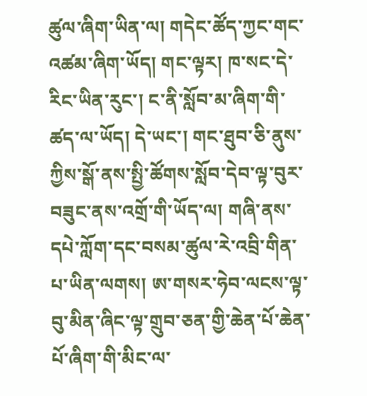ཚུལ་ཞིག་ཡིན་ལ། གདེང་ཚོད་ཀྱང་གང་འཚམ་ཞིག་ཡོད། གང་ལྟར། ཁ་སང་དེ་རིང་ཡིན་རུང་། ང་ནི་སློབ་མ་ཞིག་གི་ཚད་ལ་ཡོད། དེ་ཡང་། གང་ཐུབ་ཅི་ནུས་ཀྱིས་སྒོ་ནས་སྤྱི་ཚོགས་སློབ་དེབ་ལྟ་བུར་བཟུང་ནས་འགྲོ་གི་ཡོད་ལ། གཞི་ནས་དཔེ་ཀློག་དང་བསམ་ཚུལ་རེ་འབྲི་གིན་པ་ཡིན་ལགས། ཨ་གསར་ཧེབ་ལངས་ལྟ་བུ་མིན་ཞིང་ལྟ་གྲུབ་ཅན་གྱི་ཆེན་པོ་ཆེན་པོ་ཞིག་གི་མིང་ལ་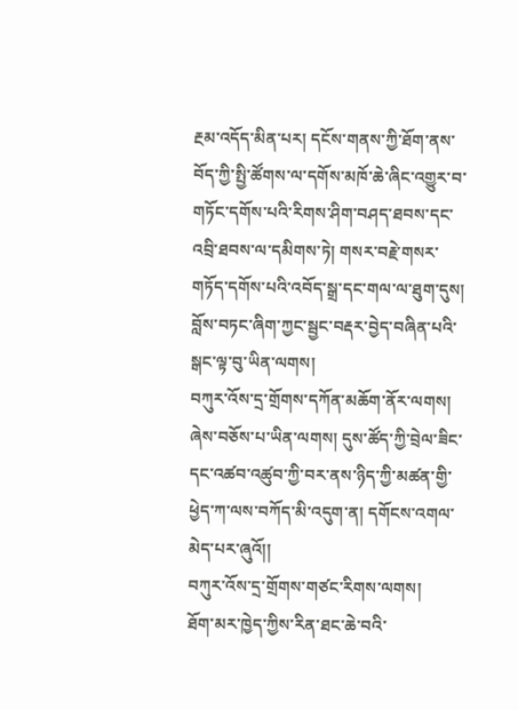རྔམ་འདོད་མིན་པར། དངོས་གནས་ཀྱི་ཐོག་ནས་བོད་ཀྱི་སྤྱི་ཚོགས་ལ་དགོས་མཁོ་ཆེ་ཞིང་འགྱུར་བ་གཏོང་དགོས་པའི་རིགས་ཤིག་བཤད་ཐབས་དང་འབྲི་ཐབས་ལ་དམིགས་ཏེ། གསར་བརྗེ་གསར་གཏོད་དགོས་པའི་འབོད་སྒྲ་དང་གལ་ལ་ཐུག་དུས། བློས་བཏང་ཞིག་ཀྱང་སྦྱང་བརྡར་བྱེད་བཞིན་པའི་སྒང་ལྟ་བུ་ཡིན་ལགས།
བཀུར་འོས་དྲ་གྲོགས་དཀོན་མཆོག་ནོར་ལགས།
ཞེས་བཅོས་པ་ཡིན་ལགས། དུས་ཚོད་ཀྱི་བྲེལ་ཟིང་དང་འཚབ་འཚུབ་ཀྱི་བར་ནས་ཉིད་ཀྱི་མཚན་གྱི་ཕྱེད་ཀ་ལས་བཀོད་མི་འདུག་ན། དགོངས་འགལ་མེད་པར་ཞུའོ།།
བཀུར་འོས་དྲ་གྲོགས་གཙང་རིགས་ལགས།
ཐོག་མར་ཁྱེད་ཀྱིས་རིན་ཐང་ཆེ་བའི་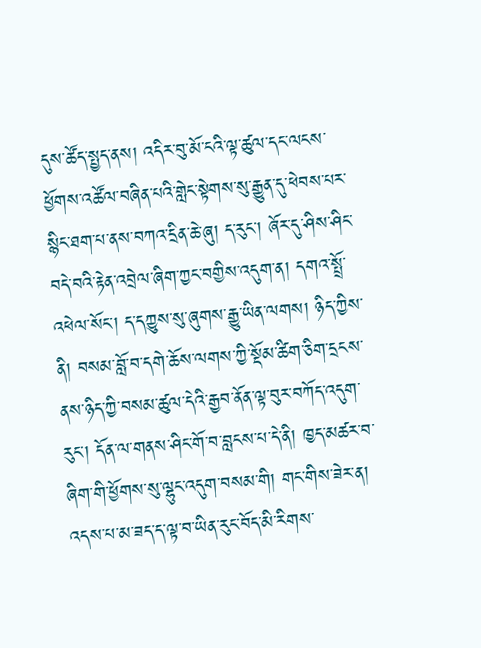དུས་ཚོད་སྤྱད་ནས། འདིར་བུ་མོ་ངའི་ལྟ་ཚུལ་དང་ལངས་ཕྱོགས་འཚོལ་བཞིན་པའི་གླེང་སྟེགས་སུ་རྒྱུན་དུ་ཕེབས་པར་སྙིང་ཐག་པ་ནས་བཀའ་དྲིན་ཆེ་ཞུ། ད་རུང་། ཞོར་དུ་ཤིས་ཤིང་བདེ་བའི་རྟེན་འབྲེལ་ཞིག་ཀྱང་བགྱིས་འདུག་ན། དགའ་སྤྲོ་འཕེལ་སོང་། ད་དཀྱུས་སུ་ཞུགས་རྒྱུ་ཡིན་ལགས། ཉིད་ཀྱིས་ནི། བསམ་བློ་བ་དགེ་ཆོས་ལགས་ཀྱི་སྡོམ་ཚིག་ཅིག་དྲངས་ནས་ཉིད་ཀྱི་བསམ་ཚུལ་དེའི་རྒྱབ་ནོན་ལྟ་བུར་བཀོད་འདུག་རུང་། དོན་ལ་གནས་ཤིང་གོ་བ་བླངས་པ་དེ་ནི། ཁྱད་མཚར་བ་ཞིག་གི་ཕྱོགས་སུ་ལྷུང་འདུག་བསམ་གི། གང་གིས་ཟེར་ན། འདས་པ་མ་ཟད་ད་ལྟ་བ་ཡིན་རུང་བོད་མི་རིགས་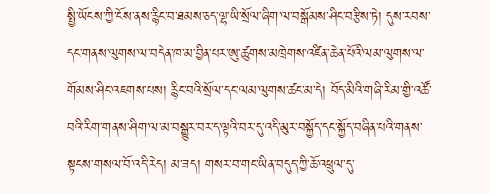སྤྱི་ཡོངས་ཀྱི་ངོས་ནས་རྙིང་བ་ཐམས་ཅད་ལྷ་ཡི་སྲོལ་ཞིག་ལ་བསྒོམས་ཤིང་བརྩིས་ཏེ། དུས་རབས་དང་གནས་ལུགས་ལ་བདེན་ཁ་མ་བྱིན་པར་ཨུ་ཚུགས་མཁྲེགས་འཛིན་ཆེན་པོའི་ལམ་ལུགས་ལ་གོམས་ཤིང་འཇགས་པས། རྙིང་བའི་སྲོལ་དང་ལམ་ལུགས་ཚང་མ་དེ། བོད་མིའི་གཞི་རིམ་གྱི་འཚོ་བའི་རིག་གནས་ཤིག་ལ་མ་བསྒྱུར་བར་ད་ལྟའི་བར་དུ་འདི་མུར་བསྐྱོད་དང་སྐྱོད་བཞིན་པའི་གནས་སྟངས་གསལ་བོ་འདི་རེད། མ་ཟད། གསར་བ་གང་ཡིན་བདུད་ཀྱི་ཆོ་འཕྲུལ་དུ་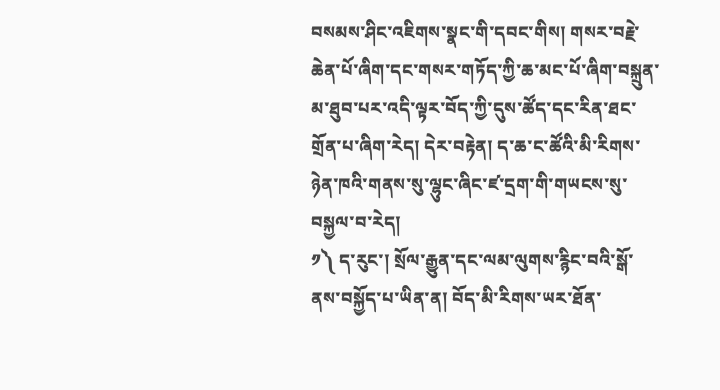བསམས་ཤིང་འཇིགས་སྣང་གི་དབང་གིས། གསར་བརྗེ་ཆེན་པོ་ཞིག་དང་གསར་གཏོད་ཀྱི་ཆ་མང་པོ་ཞིག་བསྐྲུན་མ་ཐུབ་པར་འདི་ལྟར་བོད་ཀྱི་དུས་ཚོད་དང་རིན་ཐང་གྲོན་པ་ཞིག་རེད། དེར་བརྟེན། ད་ཆ་ང་ཚོའི་མི་རིགས་ཉེན་ཁའི་གནས་སུ་ལྷུང་ཞིང་ཛ་དྲག་གི་གཡངས་སུ་བསྐྱལ་བ་རེད།
༡༽ ད་རུང་། སྲོལ་རྒྱུན་དང་ལམ་ལུགས་རྙིང་བའི་སྒོ་ནས་བསྐྱོད་པ་ཡིན་ན། བོད་མི་རིགས་ཡར་ཐོན་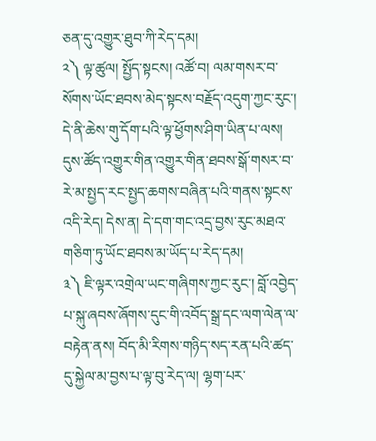ཅན་དུ་འགྱུར་ཐུབ་ཀི་རེད་དམ།
༢༽ ལྟ་ཚུལ། སྤྱོད་སྟངས། འཚོ་བ། ལམ་གསར་བ་སོགས་ཡོང་ཐབས་མེད་སྟངས་བརྗོད་འདུག་ཀྱང་རུང་། དེ་ནི་ཆེས་གུ་དོག་པའི་ལྟ་ཕྱོགས་ཤིག་ཡིན་པ་ལས། དུས་ཚོད་འགྱུར་གིན་འགྱུར་གིན་ཐབས་སྒོ་གསར་བ་རེ་མ་སྤྱད་རང་སྤྱད་ཆགས་བཞིན་པའི་གནས་སྟངས་འདི་རེད། དེས་ན། དེ་དག་གང་འདྲ་བྱས་རུང་མཐའ་གཅིག་ཏུ་ཡོང་ཐབས་མ་ཡོད་པ་རེད་དམ།
༣༽ ཇི་ལྟར་འགྲེལ་ཡང་གཞིགས་ཀྱང་རུང་། བློ་འབྱེད་པ་སྐུ་ཞབས་ཞོགས་དུང་གི་འབོད་སྒྲ་དང་ལག་ལེན་ལ་བརྟེན་ནས། བོད་མི་རིགས་གཉིད་སད་རན་པའི་ཚད་དུ་སྐྱེལ་མ་བྱས་པ་ལྟ་བུ་རེད་ལ། ལྷག་པར་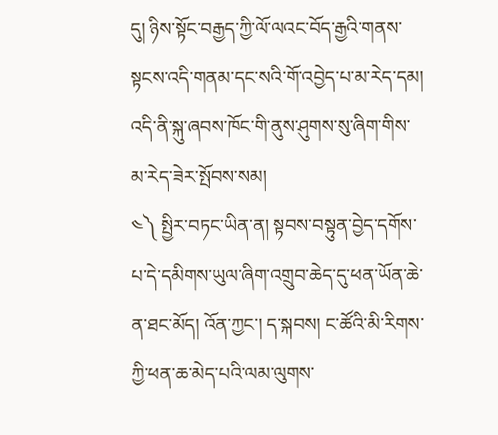དུ། ཉིས་སྟོང་བརྒྱད་ཀྱི་ལོ་ལའང་བོད་རྒྱའི་གནས་སྟངས་འདི་གནམ་དང་སའི་གོ་འབྱེད་པ་མ་རེད་དམ། འདི་ནི་སྐུ་ཞབས་ཁོང་གི་ནུས་ཤུགས་སུ་ཞིག་གིས་མ་རེད་ཟེར་སྤོབས་སམ།
༤༽ སྤྱིར་བཏང་ཡིན་ན། སྟབས་བསྟུན་བྱེད་དགོས་པ་དེ་དམིགས་ཡུལ་ཞིག་འགྲུབ་ཆེད་དུ་ཕན་ཡོན་ཆེ་ན་ཐང་མོད། འོན་ཀྱང་། ད་སྐབས། ང་ཚོའི་མི་རིགས་ཀྱི་ཕན་ཆ་མེད་པའི་ལམ་ལུགས་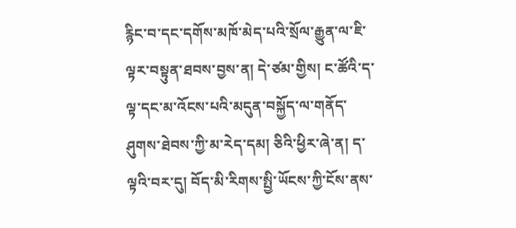རྙིང་བ་དང་དགོས་མཁོ་མེད་པའི་སྲོལ་རྒྱུན་ལ་ཇི་ལྟར་བསྟུན་ཐབས་བྱས་ན། དེ་ཙམ་གྱིས། ང་ཚོའི་ད་ལྟ་དང་མ་འོངས་པའི་མདུན་བསྐྱོད་ལ་གནོད་ཤུགས་ཐེབས་ཀྱི་མ་རེད་དམ། ཅིའི་ཕྱིར་ཞེ་ན། ད་ལྟའི་བར་དུ། བོད་མི་རིགས་སྤྱི་ཡོངས་ཀྱི་ངོས་ནས་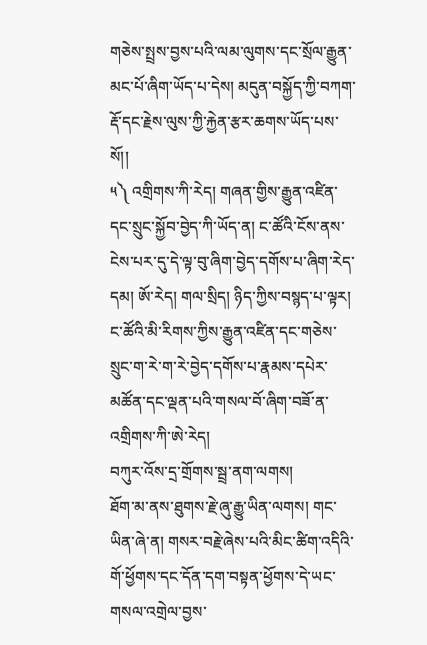གཅེས་སྤྲས་བྱས་པའི་ལམ་ལུགས་དང་སྲོལ་རྒྱུན་མང་པོ་ཞིག་ཡོད་པ་དེས། མདུན་བསྐྱོད་ཀྱི་བཀག་རྡོ་དང་རྗེས་ལུས་ཀྱི་རྐྱེན་རྩར་ཆགས་ཡོད་པས་སོ།།
༥༽ འགྲིགས་ཀི་རེད། གཞན་གྱིས་རྒྱུན་འཛིན་དང་སྲུང་སྐྱོབ་བྱེད་ཀི་ཡོད་ན། ང་ཚོའི་ངོས་ནས་ངེས་པར་དུ་དེ་ལྟ་བུ་ཞིག་བྱེད་དགོས་པ་ཞིག་རེད་དམ། ཨོ་རེད། གལ་སྲིད། ཉིད་ཀྱིས་བསྙད་པ་ལྟར། ང་ཚོའི་མི་རིགས་ཀྱིས་རྒྱུན་འཛིན་དང་གཅེས་སྲུང་ག་རེ་ག་རེ་བྱེད་དགོས་པ་རྣམས་དཔེར་མཚོན་དང་ལྡན་པའི་གསལ་བོ་ཞིག་བཟོ་ན་འགྲིགས་ཀི་ཨེ་རེད།
བཀུར་འོས་དྲ་གྲོགས་སྦྲ་ནག་ལགས།
ཐོག་མ་ནས་ཐུགས་རྗེ་ཞུ་རྒྱུ་ཡིན་ལགས། གང་ཡིན་ཞེ་ན། གསར་བརྗེ་ཞེས་པའི་མིང་ཚིག་འདིའི་གོ་ཕྱོགས་དང་དོན་དག་བསྟན་ཕྱོགས་དེ་ཡང་གསལ་འགྲེལ་བྱས་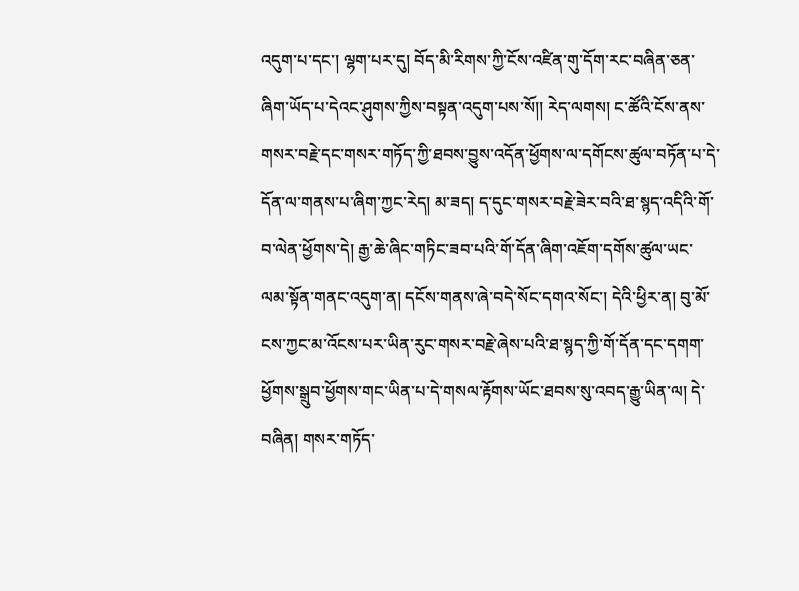འདུག་པ་དང་། ལྷག་པར་དུ། བོད་མི་རིགས་ཀྱི་ངོས་འཛིན་གུ་དོག་རང་བཞིན་ཅན་ཞིག་ཡོད་པ་དེའང་ཤུགས་ཀྱིས་བསྟན་འདུག་པས་སོ།། རེད་ལགས། ང་ཚོའི་ངོས་ནས་གསར་བརྗེ་དང་གསར་གཏོད་ཀྱི་ཐབས་བྱུས་འདོན་ཕྱོགས་ལ་དགོངས་ཚུལ་བཏོན་པ་དེ་དོན་ལ་གནས་པ་ཞིག་ཀྱང་རེད། མ་ཟད། ད་དུང་གསར་བརྗེ་ཟེར་བའི་ཐ་སྙད་འདིའི་གོ་བ་ལེན་ཕྱོགས་དེ། རྒྱ་ཆེ་ཞིང་གཏིང་ཟབ་པའི་གོ་དོན་ཞིག་འཇོག་དགོས་ཚུལ་ཡང་ལམ་སྟོན་གནང་འདུག་ན། དངོས་གནས་ཞེ་བདེ་སོང་དགའ་སོང་། དེའི་ཕྱིར་ན། བུ་མོ་ངས་ཀྱང་མ་འོངས་པར་ཡིན་རུང་གསར་བརྗེ་ཞེས་པའི་ཐ་སྙད་ཀྱི་གོ་དོན་དང་དགག་ཕྱོགས་སྒྲུབ་ཕྱོགས་གང་ཡིན་པ་དེ་གསལ་རྟོགས་ཡོང་ཐབས་སུ་འབད་རྒྱུ་ཡིན་ལ། དེ་བཞིན། གསར་གཏོད་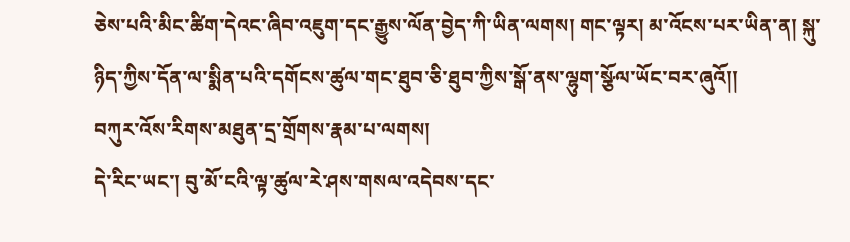ཅེས་པའི་མིང་ཚིག་དེའང་ཞིབ་འཇུག་དང་རྒྱུས་ལོན་བྱེད་ཀི་ཡིན་ལགས། གང་ལྟར། མ་འོངས་པར་ཡིན་ན། སྐུ་ཉིད་ཀྱིས་དོན་ལ་སྨིན་པའི་དགོངས་ཚུལ་གང་ཐུབ་ཅི་ཐུབ་ཀྱིས་སྒོ་ནས་ལྷུག་སྩོལ་ཡོང་བར་ཞུའོ།།
བཀུར་འོས་རིགས་མཐུན་དྲ་གྲོགས་རྣམ་པ་ལགས།
དེ་རིང་ཡང་། བུ་མོ་ངའི་ལྟ་ཚུལ་རེ་ཤས་གསལ་འདེབས་དང་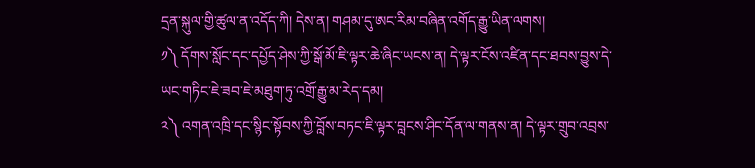དྲན་སྐུལ་གྱི་ཚུལ་ན་འདོད་ཀི། དེས་ན། གཤམ་དུ་ཨང་རིམ་བཞིན་འགོད་རྒྱུ་ཡིན་ལགས།
༡༽ དོགས་སློང་དང་དཔྱོད་ཤེས་ཀྱི་སྒོ་མོ་ཇི་ལྟར་ཆེ་ཞིང་ཡངས་ན། དེ་ལྟར་ངོས་འཛིན་དང་ཐབས་བྱུས་དེ་ཡང་གཏིང་ཇེ་ཟབ་ཇེ་མཐུག་ཏུ་འགྲོ་རྒྱུ་མ་རེད་དམ།
༢༽ འགན་འཁྲི་དང་སྙིང་སྟོབས་ཀྱི་བློས་བཏང་ཇི་ལྟར་བླངས་ཤིང་དོན་ལ་གནས་ན། དེ་ལྟར་གྲུབ་འབྲས་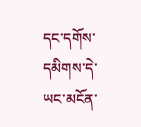དང་དགོས་དམིགས་དེ་ཡང་མངོན་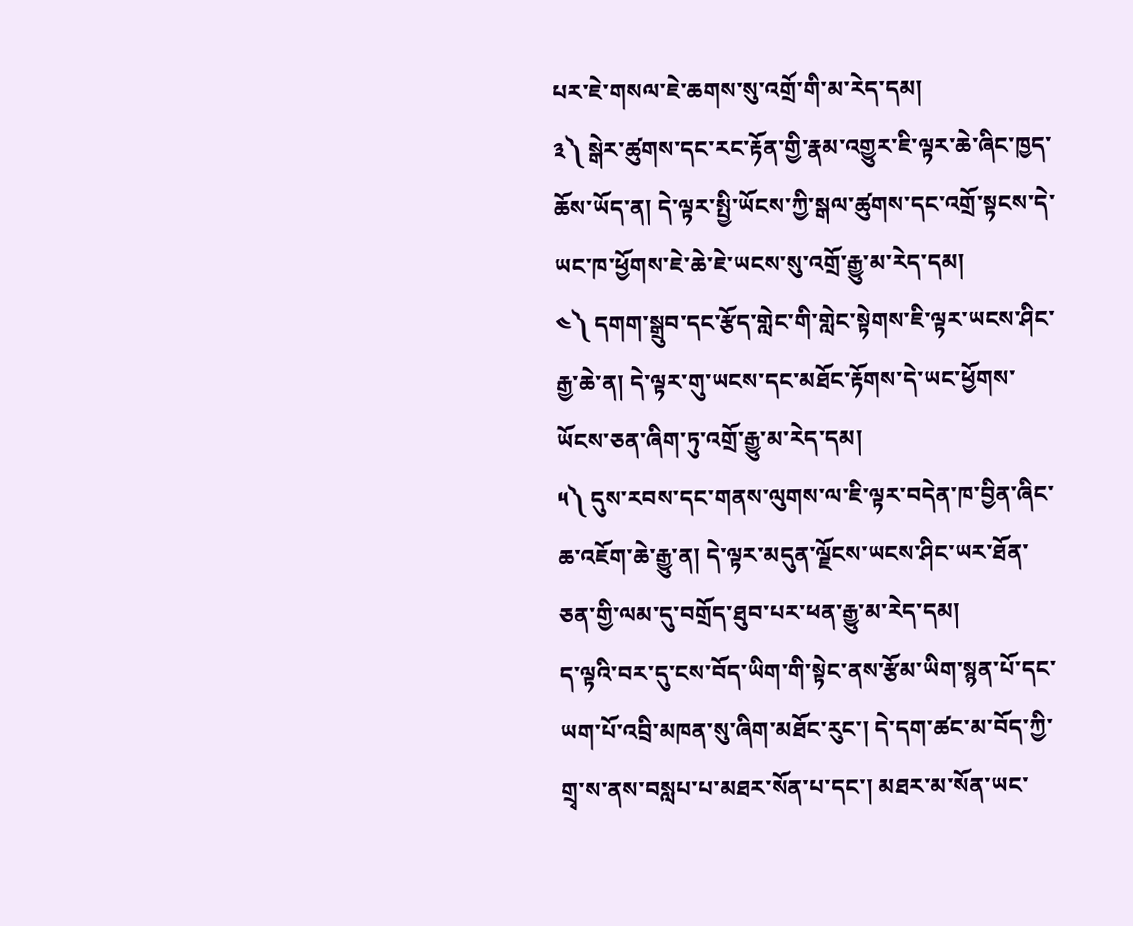པར་ཇེ་གསལ་ཇེ་ཆགས་སུ་འགྲོ་གི་མ་རེད་དམ།
༣༽ སྒེར་ཚུགས་དང་རང་རྟོན་གྱི་རྣམ་འགྱུར་ཇི་ལྟར་ཆེ་ཞིང་ཁྱད་ཆོས་ཡོད་ན། དེ་ལྟར་སྤྱི་ཡོངས་ཀྱི་སྒལ་ཚུགས་དང་འགྲོ་སྟངས་དེ་ཡང་ཁ་ཕྱོགས་ཇེ་ཆེ་ཇེ་ཡངས་སུ་འགྲོ་རྒྱུ་མ་རེད་དམ།
༤༽ དགག་སྒྲུབ་དང་རྩོད་གླེང་གི་གླེང་སྟེགས་ཇི་ལྟར་ཡངས་ཤིང་རྒྱ་ཆེ་ན། དེ་ལྟར་གུ་ཡངས་དང་མཐོང་རྟོགས་དེ་ཡང་ཕྱོགས་ཡོངས་ཅན་ཞིག་ཏུ་འགྲོ་རྒྱུ་མ་རེད་དམ།
༥༽ དུས་རབས་དང་གནས་ལུགས་ལ་ཇི་ལྟར་བདེན་ཁ་བྱིན་ཞིང་ཆ་འཇོག་ཆེ་རྒྱུ་ན། དེ་ལྟར་མདུན་ལྗོངས་ཡངས་ཤིང་ཡར་ཐོན་ཅན་གྱི་ལམ་དུ་བགྲོད་ཐུབ་པར་ཕན་རྒྱུ་མ་རེད་དམ།
ད་ལྟའི་བར་དུ་ངས་བོད་ཡིག་གི་སྟེང་ནས་རྩོམ་ཡིག་སྙན་པོ་དང་ཡག་པོ་འབྲི་མཁན་སུ་ཞིག་མཐོང་རུང་། དེ་དག་ཚང་མ་བོད་ཀྱི་གྲྭ་ས་ནས་བསླཔ་པ་མཐར་སོན་པ་དང་། མཐར་མ་སོན་ཡང་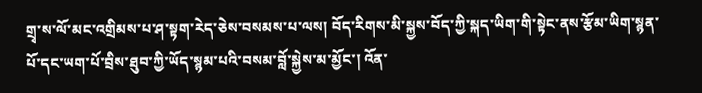གྲྭ་ས་ལོ་མང་འགྲིམས་པ་ཤ་སྟག་རེད་ཅེས་བསམས་པ་ལས། བོད་རིགས་མི་སྐྱས་བོད་ཀྱི་སྐད་ཡིག་གི་སྟེང་ནས་རྩོམ་ཡིག་སྙན་པོ་དང་ཡག་པོ་བྲིས་ཐུབ་ཀྱི་ཡོད་སྙམ་པའི་བསམ་བློ་སྐྱེས་མ་མྱོང་། འོན་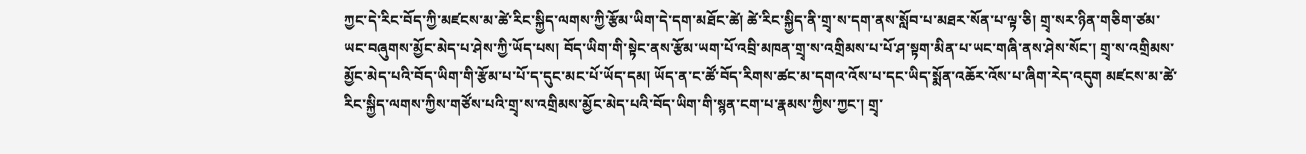ཀྱང་དེ་རིང་བོད་ཀྱི་མཛངས་མ་ཚེ་རིང་སྐྱིད་ལགས་ཀྱི་རྩོམ་ཡིག་དེ་དག་མཐོང་ཚེ། ཚེ་རིང་སྐྱིད་ནི་གྲྭ་ས་དག་ནས་སློབ་པ་མཐར་སོན་པ་ལྟ་ཅི། གྲྭ་སར་ཉིན་གཅིག་ཙམ་ཡང་བཞུགས་མྱོང་མེད་པ་ཤེས་ཀྱི་ཡོད་པས། བོད་ཡིག་གི་སྟེང་ནས་རྩོམ་ཡག་པོ་འབྲི་མཁན་གྲྭ་ས་འགྲིམས་པ་པོ་ཤ་སྟག་མིན་པ་ཡང་གཞི་ནས་ཤེས་སོང་། གྲྭ་ས་འགྲིམས་མྱོང་མེད་པའི་བོད་ཡིག་གི་རྩོམ་པ་པོ་ད་དུང་མང་པོ་ཡོད་དམ། ཡོད་ན་ང་ཚོ་བོད་རིགས་ཚང་མ་དགའ་འོས་པ་དང་ཡིད་སྨོན་འཆོར་འོས་པ་ཞིག་རེད་འདུག མཛངས་མ་ཚེ་རིང་སྐྱིད་ལགས་ཀྱིས་གཙོས་པའི་གྲྭ་ས་འགྲིམས་མྱོང་མེད་པའི་བོད་ཡིག་གི་སྙན་ངག་པ་རྣམས་ཀྱིས་ཀྱང་། གྲྭ་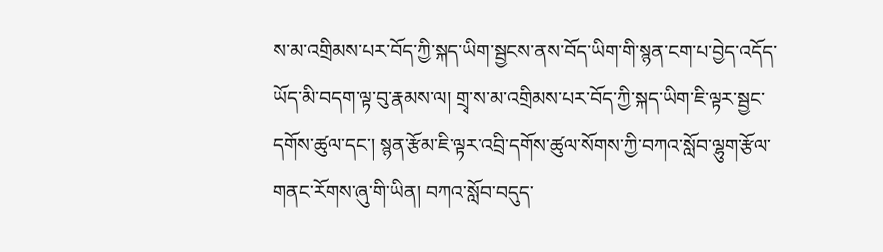ས་མ་འགྲིམས་པར་བོད་ཀྱི་སྐད་ཡིག་སྦྱངས་ནས་བོད་ཡིག་གི་སྙན་ངག་པ་བྱེད་འདོད་ཡོད་མི་བདག་ལྟ་བུ་རྣམས་ལ། གྲྭ་ས་མ་འགྲིམས་པར་བོད་ཀྱི་སྐད་ཡིག་ཇི་ལྟར་སྦྱང་དགོས་ཚུལ་དང་། སྙན་རྩོམ་ཇི་ལྟར་འབྲི་དགོས་ཚུལ་སོགས་ཀྱི་བཀའ་སློབ་ལྷུག་རྩོལ་གནང་རོགས་ཞུ་གི་ཡིན། བཀའ་སློབ་བདུད་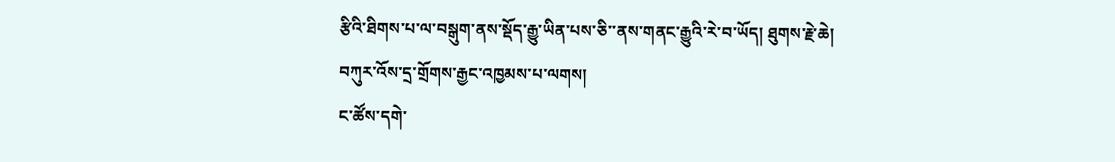རྩིའི་ཐིགས་པ་ལ་བསྒུག་ནས་སྡོད་རྒྱུ་ཡིན་པས་ཅི་་ནས་གནང་རྒྱུའི་རེ་བ་ཡོད། ཐུགས་རྗེ་ཆེ།
བཀུར་འོས་དྲ་གྲོགས་རྒྱང་འཁྱམས་པ་ལགས།
ང་ཚོས་དགེ་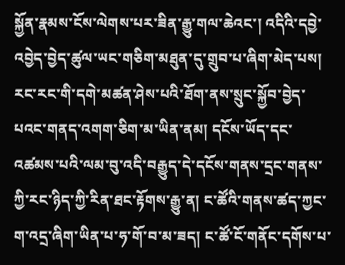སྐྱོན་རྣམས་ངོས་ལེགས་པར་ཟིན་རྒྱུ་གལ་ཆེའང་། འདིའི་དབྱེ་འབྱེད་བྱེད་ཚུལ་ཡང་གཅིག་མཐུན་དུ་གྲུབ་པ་ཞིག་མེད་པས། རང་རང་གི་དགེ་མཚན་ཤེས་པའི་ཐོག་ནས་སྲུང་སྐྱོབ་བྱེད་པའང་གནད་འགག་ཅིག་མ་ཡིན་ནམ། དངོས་ཡོད་དང་འཚམས་པའི་ལམ་བུ་འདི་བརྒྱུད་དེ་དངོས་གནས་དྲང་གནས་ཀྱི་རང་ཉིད་ཀྱི་རིན་ཐང་རྟོགས་རྒྱུ་ན། ང་ཚོའི་གནས་ཚད་ཀྱང་ག་འདྲ་ཞིག་ཡིན་པ་ཧ་གོ་བ་མ་ཟད། ང་ཚོ་ངོ་གནོང་དགོས་པ་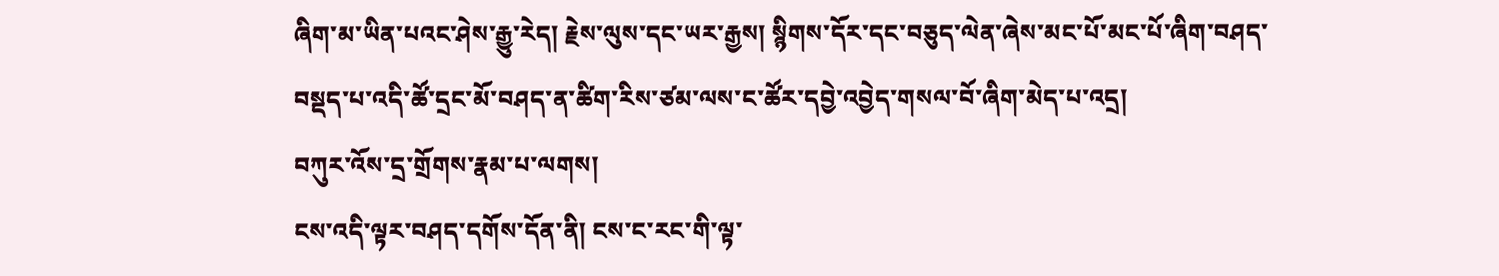ཞིག་མ་ཡིན་པའང་ཤེས་རྒྱུ་རེད། རྗེས་ལུས་དང་ཡར་རྒྱས། སྙིགས་དོར་དང་བཅུད་ལེན་ཞེས་མང་པོ་མང་པོ་ཞིག་བཤད་བསྡད་པ་འདི་ཚོ་དྲང་མོ་བཤད་ན་ཚིག་རིས་ཙམ་ལས་ང་ཚོར་དབྱེ་འབྱེད་གསལ་བོ་ཞིག་མེད་པ་འདྲ།
བཀུར་འོས་དྲ་གྲོགས་རྣམ་པ་ལགས།
ངས་འདི་ལྟར་བཤད་དགོས་དོན་ནི། ངས་ང་རང་གི་ལྟ་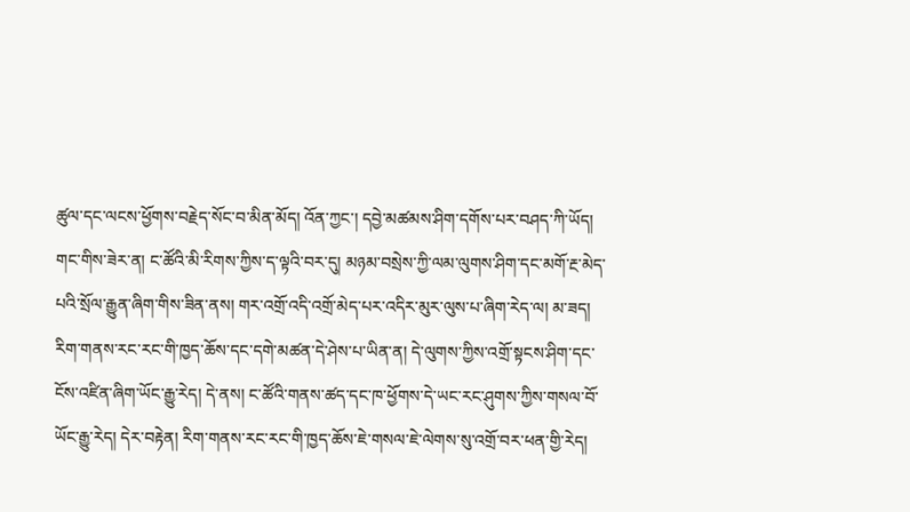ཚུལ་དང་ལངས་ཕྱོགས་བརྗེད་སོང་བ་མིན་མོད། འོན་ཀྱང་། དབྱེ་མཚམས་ཤིག་དགོས་པར་བཤད་ཀི་ཡོད། གང་གིས་ཟེར་ན། ང་ཚོའི་མི་རིགས་ཀྱིས་ད་ལྟའི་བར་དུ། མཉམ་བསྲེས་ཀྱི་ལམ་ལུགས་ཤིག་དང་མགོ་རྔ་མེད་པའི་སྲོལ་རྒྱུན་ཞིག་གིས་ཟིན་ནས། གར་འགྲོ་འདི་འགྲོ་མེད་པར་འདིར་མུར་ལུས་པ་ཞིག་རེད་ལ། མ་ཟད། རིག་གནས་རང་རང་གི་ཁྱད་ཆོས་དང་དགེ་མཚན་དེ་ཤེས་པ་ཡིན་ན། དེ་ལུགས་ཀྱིས་འགྲོ་སྟངས་ཤིག་དང་ངོས་འཛིན་ཞིག་ཡོང་རྒྱུ་རེད། དེ་ནས། ང་ཚོའི་གནས་ཚད་དང་ཁ་ཕྱོགས་དེ་ཡང་རང་ཤུགས་ཀྱིས་གསལ་བོ་ཡོང་རྒྱུ་རེད། དེར་བརྟེན། རིག་གནས་རང་རང་གི་ཁྱད་ཆོས་ཇེ་གསལ་ཇེ་ལེགས་སུ་འགྲོ་བར་ཕན་གྱི་རེད།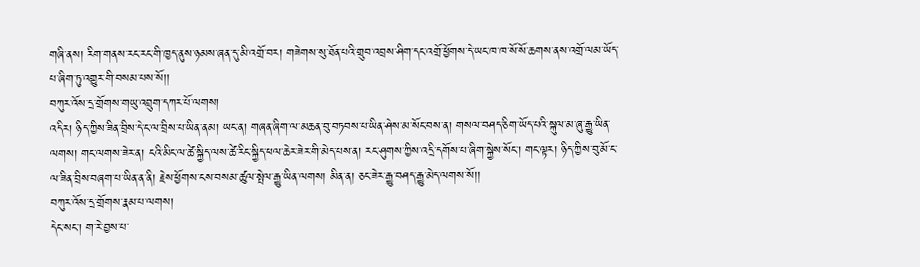གཞི་ནས། རིག་གནས་རང་རང་གི་ཁྱད་ནུས་ཉམས་ཞན་དུ་མི་འགྲོ་བར། གཟེགས་སུ་ཐོན་པའི་གྲུབ་འབྲས་ཤིག་དང་འགྲོ་ཕྱོགས་དེ་ཡང་ཁ་ཁ་སོ་སོ་ཆགས་ནས་འགྲོ་ལམ་ཡོད་པ་ཞིག་ཏུ་འགྱུར་གི་བསམ་པས་སོ།།
བཀུར་འོས་དྲ་གྲོགས་གཡུ་འབྲུག་དཀར་པོ་ལགས།
འདིར། ཉིད་ཀྱིས་ཟིན་བྲིས་དེ་ང་ལ་བྲིས་པ་ཡིན་ནམ། ཡང་ན། གཞན་ཞིག་ལ་མཆན་བུ་བཏབས་པ་ཡིན་ཤེས་མ་སོང་བས་ན། གསལ་བཤད་ཅིག་ཡོད་པའི་སྐུལ་མ་ཞུ་རྒྱུ་ཡིན་ལགས། གང་ལགས་ཟེར་ན། ངའི་མིང་ལ་ཚེ་སྐྱིད་ལས་ཚེ་རིང་སྐྱིད་ཕལ་ཆེར་ཟེར་གི་མེད་པས་ན། རང་ཤུགས་ཀྱིས་འདྲི་དགོས་པ་ཞིག་སྐྱེས་སོང་། གང་ལྟར། ཉིད་ཀྱིས་བུ་མོ་ང་ལ་ཟིན་བྲིས་བཞག་པ་ཡིན་ན་ནི། རྗེས་ཕྱོགས་ངས་བསམ་ཚུལ་སྤེལ་རྒྱུ་ཡིན་ལགས། མིན་ན། ཅང་ཟེར་རྒྱུ་བཤད་རྒྱུ་མེད་ལགས་སོ།།
བཀུར་འོས་དྲ་གྲོགས་རྣམ་པ་ལགས།
དེང་སང་། ག་རེ་བྱས་པ་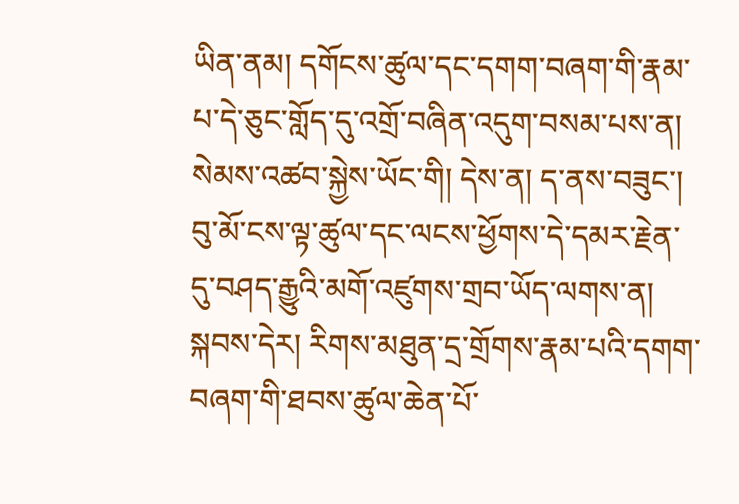ཡིན་ནམ། དགོངས་ཚུལ་དང་དགག་བཞག་གི་རྣམ་པ་དེ་ཅུང་གློད་དུ་འགྲོ་བཞིན་འདུག་བསམ་པས་ན། སེམས་འཚབ་སྐྱེས་ཡོང་གི། དེས་ན། ད་ནས་བཟུང་། བུ་མོ་ངས་ལྟ་ཚུལ་དང་ལངས་ཕྱོགས་དེ་དམར་རྗེན་དུ་བཤད་རྒྱུའི་མགོ་འཛུགས་གྲབ་ཡོད་ལགས་ན། སྐབས་དེར། རིགས་མཐུན་དྲ་གྲོགས་རྣམ་པའི་དགག་བཞག་གི་ཐབས་ཚུལ་ཆེན་པོ་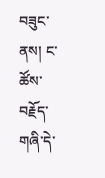བཟུང་ནས། ང་ཚོས་བརྗོད་གཞི་དེ་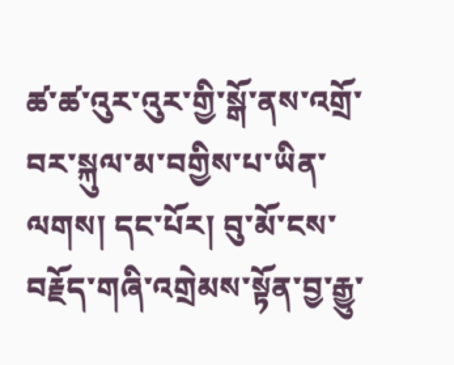ཚ་ཚ་འུར་འུར་གྱི་སྒོ་ནས་འགྲོ་བར་སྐུལ་མ་བགྱིས་པ་ཡིན་ལགས། དང་པོར། བུ་མོ་ངས་བརྗོད་གཞི་འགྲེམས་སྟོན་བྱ་རྒྱུ་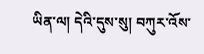ཡིན་ལ། དེའི་དུས་སུ། བཀུར་འོས་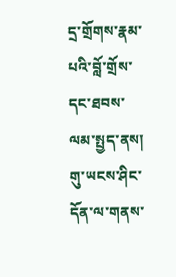དྲ་གྲོགས་རྣམ་པའི་བློ་གྲོས་དང་ཐབས་ལམ་སྤྱད་ནས། གུ་ཡངས་ཤིང་དོན་ལ་གནས་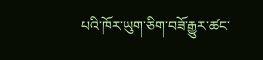པའི་ཁོར་ཡུག་ཅིག་བཟོ་རྒྱུར་ཚང་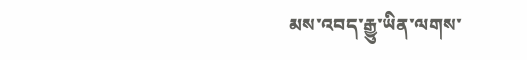མས་འབད་རྒྱུ་ཡིན་ལགས་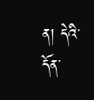ན། དེའི་དོན་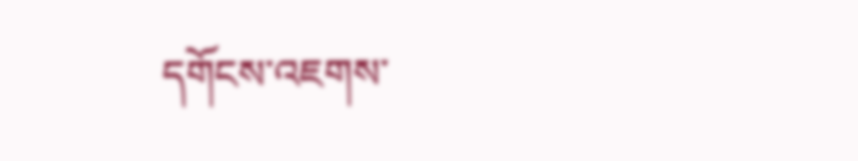དགོངས་འཇགས་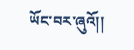ཡོང་བར་ཞུའོ།།